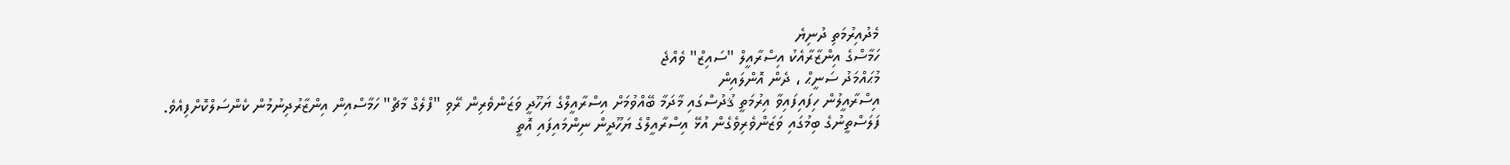މެދުއިރުމަތި ދުނިޔެ
ހަމާސްގެ އިންޒާރާއެކު އިސްރާއީލް "ސައިޒް" ވެއްޖެ
މުޙައްމަދު ސަނީޙް ، ދެން އޮންލައިން
އިސްރާއީލުން ހިފައިފައިވާ އިރުމަތީ ޤުދުސްގައި މާދަމާ ބޭއްވުމަށް އިސްރާއީލްގެ ޔަހޫދީ ވަޒަންވެރިން ރޭވި "ފްލެގް މާޗް" ހަމާސްއިން އިންޒާރުދިނުމުން ކެންސަލްކޮށްފިއެވެ.
ފަލަސްތީނުގެ ބިމުގައި ވަޒަންވެރިވެގެން އުޅޭ އިސްރާއީލްގެ ޔަހޫދީން ނިންމައިފައި އޮތީ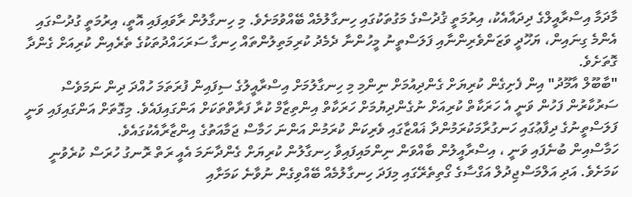މާދަމާ އިސްރާއީލްގެ ދިދައާއެކު، އިރުމަތީ ޤުދުސްގެ މަގުތަކުގައި ހިނގާލުމެއް ބޭއްވުމަށެވެ. މި ހިނގާލުން ރާވައިފައި އޮތީ، އިރުމަތީ ގުދުސްގައި އެންމެ ގިނައިން، ޔަހޫދީ ވަޒަންވެރިންނާއި ފަލަސްތީނު މީހުންނާ ދެމެދު ކުރިމަތިލުންތައް ހިނގާ ސަރަހައްދުތަކުގެ ތެރެއިން ކުރިއަށް ގެންދާ ގޮތަށެވެ.
"ބާބޫލް އާމޫދު" އިން ފެށިގެން ކުރިޔަށް ގެންދިއުމަށް ނިންމި މި ހިނގާލުމަށް އިސްރާއީލުގެ ސިފައިން ފުރަތަމަ ހުއްދަ ދިން ނަމަވެސް ސަރުކާރުން ފަހުން ވަނީ އެ ހަރަކާތް ކުރިއަށް ނުގެންދިޔުމަށް ހަރަކާތް އިންތިޒާމް ކުރާ ފަރާތްތަކަށް އަންގައިފައެވެ. މިގޮތަށް އަންގައިފައި ވަނީ ފަލަސްތީނުގެ ދިފާޢުގައި ހަނގުރާމަކުރަމުންދާ ޣައްޒާގައި ވެރިކަން ކުރަމުން އަންނަ ހަމާސް ޖަމާއަތުގެ އިންޒާރާއެކުގައެވެ.
ހަމާސްއިން ބުނެފައި ވަނީ ، އިސްރާއީލުން ބާއްވަން ނިންމައިފައިވާ ހިނގާލުން ކުރިޔަށް ގެންދާނަމަ އެއީ ރަތް ރޮނގު ހުރަސް ކުރެވުނީ ކަމަށެވެ. އަދި އަލްމަސްޖިދުލް އަގްސާގެ ގޯތިތެރޭގައި މިފަދަ ހިނގާލުމެއް ބޭއްވިގެން ނުވާނެ ކަމަށާއި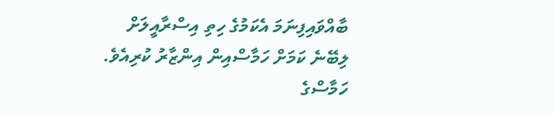ބާއްވައިފިނަމަ އެކަމުގެ ހިތި އިސްރާއީލަށް ލިބޭނެ ކަމަށް ހަމާސްއިން އިންޒާރު ކުރިއެވެ.
ހަމާސްގެ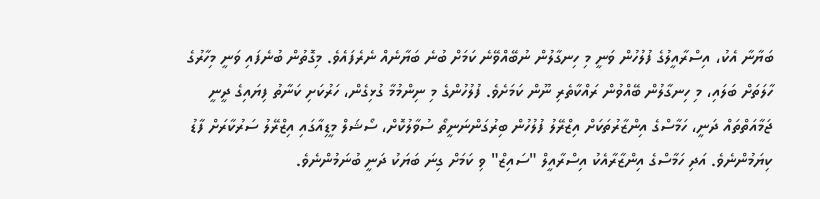ބަޔާނާ އެކު، އިސްރާއީލުގެ ފުލުހުން ވަނީ މި ހިނގާލުން ނުބޭއްވޭނެ ކަމަށް ބުނެ ބަޔާނެއް ނެރެފައެވެ. މިގޮތުން ބުނެފައި ވަނީ މިހާރުގެ ހާލަތަށް ބަލައި، މި ހިނގާލުން ބޭއްވުން ރައްކާތެރި ނޫން ކަމަށެވެ. ފުލުހުންގެ މި ނިންމުމާ ގުޅިގެން، ހަރުކަށި ކަނާތު ފިޔައިގެ ދީނީ ޖަމާއަތްތައް ދަނީ، ހަމާސްގެ އިންޒާރުތަކަށް އިޒްރޭލު ފުލުހުން ބިރުގަންނަނީތޯ ސުވާލުކޮށް، ސޯޝަލް މީޑިއާގައި އިޒްރޭލު ސަރުކާރަށް ފާޑު ކިޔަމުންނެވެ. އަދި ހަމާސްގެ އިންޒާރާއެކު އިސްރާއީލް "ސައިޒް" ވި ކަމަށް ގިނަ ބަޔަކު ދަނީ ބުނަމުންނެވެ.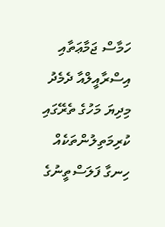ހަމާސް ޖަމާޢަތާއި އިސްރާއީލްއާ ދެމެދު މިދިޔަ މަހުގެ ތެރޭގައި ކުރިމަތިލުންތަކެއް ހިނގާ ފަލަސްތީނުގެ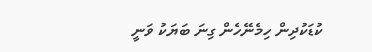ކުޑަކުދިން ހިމެނޭހެން ގިނަ ބަޔަކު ވަނީ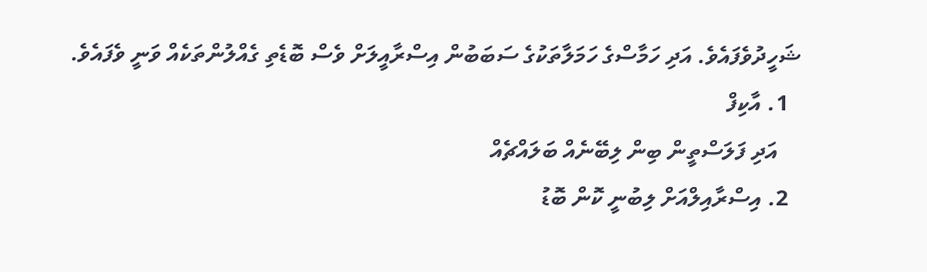ޝަހީދުވެފައެވެ. އަދި ހަމާސްގެ ހަމަލާތަކުގެ ސަބަބުން އިސްރާއީލަށް ވެސް ބޮޑެތި ގެއްލުންތަކެއް ވަނީ ވެފައެވެ.
  1. އާކިފް
    އަދި ފަލަސްތީން ބިން ލިބޭނެއް ބަލައްޗެއް
  2. އިސްރާއިލްއަށް ލިބުނީ ކޮން ބޮޑު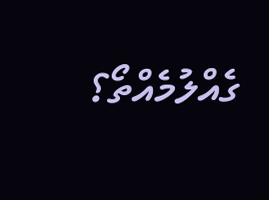ގެއްލުމެއްތޯ؟